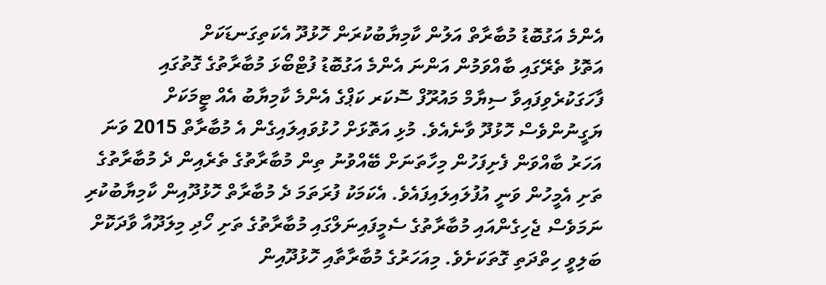އެންމެ އަގުބޮޑު މުބާރާތް އަލުން ކާމިޔާބުކުރަން ހޮޅުދޫ އެކަތިގަނޑަކަށް
އަތޮޅު ތެރޭގައި ބާއްވަމުން އަންނަ އެންމެ އަގުބޮޑު ފުޓްބޯޅަ މުބާރާތުގެ ގޮތުގައި ފާހަގަކުރެވިފައިވާ ސިޔާމް މައުރޫފް ސޮކަރ ކަޕްގެ އެންމެ ކާމިޔާބު އެއް ޓީމަކަށް ޔަގީނުންވެސް ހޮޅުދޫ ވާނެއެވެ. މުޅި އަތޮޅަށް ހުޅުވައިލައިގެން އެ މުބާރާތް 2015 ވަނަ އަހަރު ބާއްވަން ފެށިފަހުން މިހާތަނަށް ބޭއްވުނު ތިން މުބާރާތުގެ ތެރެއިން ދެ މުބާރާތުގެ ތަށި އެމީހުން ވަނީ އުފުލައިލައިފައެވެ. އެކަމަކު ފުރަތަމަ ދެ މުބާރާތް ހޮޅުދޫއިން ކާމިޔާބުކުރި ނަމަވެސް ޖެހިގެންއައި މުބާރާތުގެ ސެމީފައިނަލްގައި މުބާރާތުގެ ތަށި ހޯދި މިލަދޫއާ ވާދަކޮށް ބަލިވީ ހިތްދަތި ގޮތަކަށެވެ. މިއަހަރުގެ މުބާރާތާއި ހޮޅުދޫއިން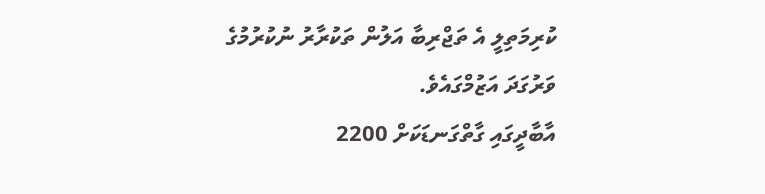ކުރިމަތިލީ އެ ތަޖްރިބާ އަލުން ތަކުރާރު ނުކުރުމުގެ ވަރުގަދަ އަޒުމްގައެވެ.
އާބާދީގައި ގާތްގަނޑަކަށް 2200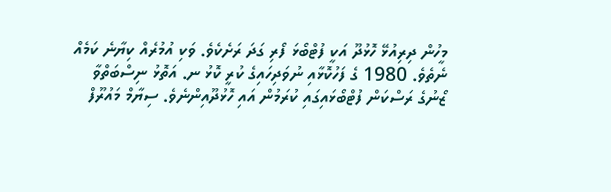މީހުން ދިރިއުޅޭ ހޮޅުދޫ އަކީ ފުޓްބޯޅަ ފޯރި ގަދަ ރަށެކެވެ. ވަކި އުމުރެއް ކިޔާނެ ކަމެއް ނެތެވެ. 1980 ގެ ފަހުކޮޅާއި ނުވަދިހައިގެ ކުރީ ކޮޅު ނ. އަތޮޅު ނިސްބަތްވާ ޒޯނުގެ ރަސްކަން ފުޓްބޯޅައިގައި ކުރަމުން އައި ހޮޅުދޫއިންނެވެ. ސިޔާމް މައުރޫފް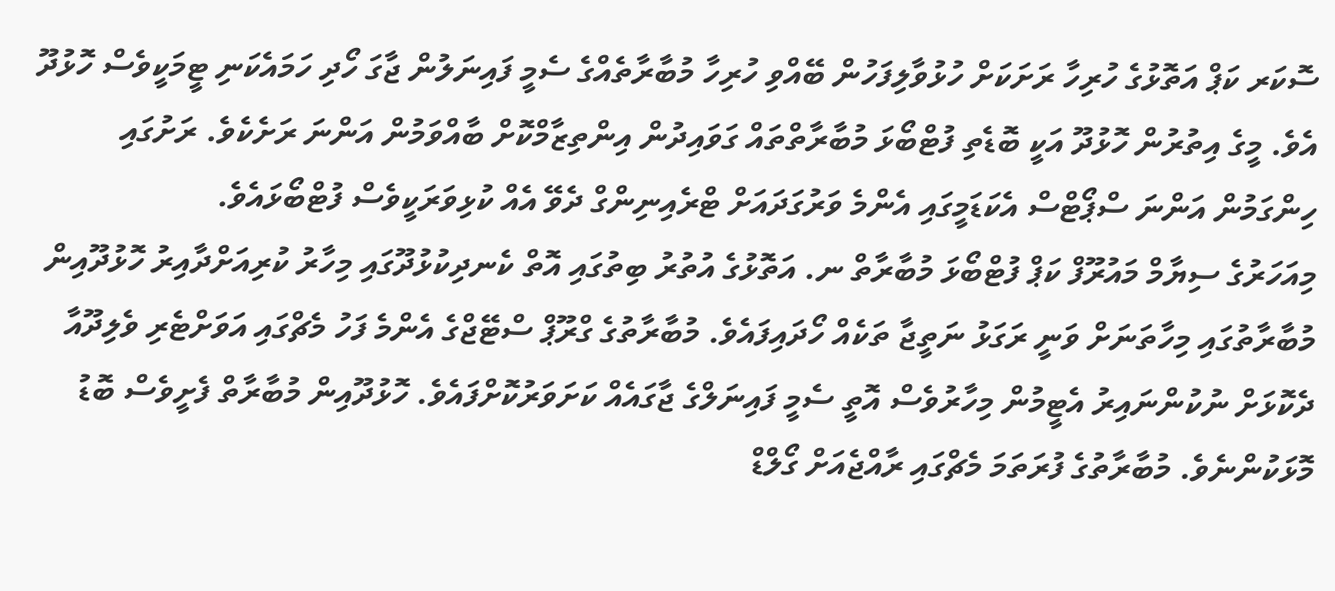ސޮކަރ ކަޕް އަތޮޅުގެ ހުރިހާ ރަށަކަށް ހުޅުވާލިފަހުން ބޭއްވި ހުރިހާ މުބާރާތެއްގެ ސެމީ ފައިނަލުން ޖާގަ ހޯދި ހަމައެކަނި ޓީމަކީވެސް ހޮޅުދޫ އެވެ. މީގެ އިތުރުން ހޮޅުދޫ އަކީ ބޮޑެތި ފުޓްބޯޅަ މުބާރާތްތައް ގަވައިދުން އިންތިޒާމްކޮށް ބާއްވަމުން އަންނަ ރަށެކެވެ. ރަށުގައި ހިންގަމުން އަންނަ ސްޕޯޓްސް އެކަޑަމީގައި އެންމެ ވަރުގަދައަށް ޓްރެއިނިންގް ދެވޭ އެއް ކުޅިވަރަކީވެސް ފުޓްބޯޅައެވެ.
މިއަހަރުގެ ސިޔާމް މައުރޫފް ކަޕް ފުޓްބޯޅަ މުބާރާތް ނ. އަތޮޅުގެ އުތުރު ބިތުގައި އޮތް ކެނދިކުޅުދޫގައި މިހާރު ކުރިއަށްދާއިރު ހޮޅުދޫއިން މުބާރާތުގައި މިހާތަނަށް ވަނީ ރަގަޅު ނަތީޖާ ތަކެއް ހޯދައިފައެވެ. މުބާރާތުގެ ގްރޫޕް ސްޓޭޖްގެ އެންމެ ފަހު މެޗްގައި އަވަށްޓެރި ވެލިދޫއާ ދެކޮޅަށް ނުކުންނައިރު އެޓީމުން މިހާރުވެސް އޮތީ ސެމީ ފައިނަލްގެ ޖާގައެއް ކަށަވަރުކޮށްފައެވެ. ހޮޅުދޫއިން މުބާރާތް ފެށީވެސް ބޮޑު މޮޅަކުންނެވެ. މުބާރާތުގެ ފުރަތަމަ މެޗްގައި ރާއްޖެއަށް ގޯލްޑް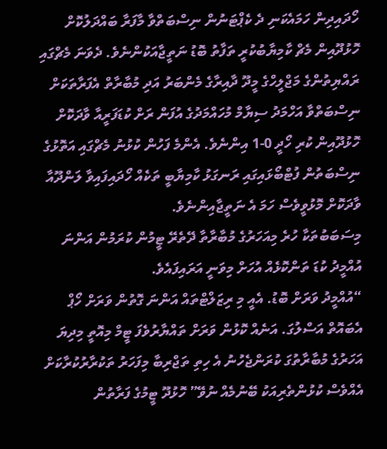ހޯދައިދިން ހަމައެކަނި ދެ ކެޕްޓަނުން ނިސްބަތްވާ މާފަރާ ބައްދަލުކޮށް ހޮޅުދޫއިން މެޗް ކާމިޔާބުކުރީ ތަފާތު ބޮޑު ނަތީޖާއަކުންނެވެ. ދެވަނަ މެޗްގައި ރައްޔިތުންގެ މަޖްލީހްގެ މީދޫ ދާއިރާގެ މެންބަރު އަދި މުބާރާތް އެފަރާތަކަށް ނިސްބަތްވާ އަހްމަދު ސިޔާމް މުހައްމަދުގެ އުފަން ރަށް ކުޑަފަރީއާ ވާދަކޮށް ހޮޅުދޫއިން ކުރި ހޯދީ 0-1 އިންނެވެ. އެންމެ ފަހުން ކުޅުނު މެޗްގައި އަތޮޅުގެ ނިސްބަތުން ފުޓްބޯޅައިގައި ރަނގަޅު ކާމިޔާބީ ތަކެއް ހޯދައިފައިވާ ލަންދޫއާ ވާދަކޮށް މޮޅުވީވެސް ހަމަ އެ ނަތީޖާއިންނެވެ.
މިސަބަބުތަކާ ހުރެ މިއަހަރުގެ މުބާރާތާ ދޭތެރޭ ޓީމުން ކުރަމުން އަންނަ އުއްމީދު ކުޑަ ތަންކޮޅެއް އުހަށް މިވަނީ އަރައިފައެވެ.
“އުއްމީދު ވަރަށް ބޮޑު. އެއީ މި ރިޒަލްޓްތައް އަންނަ ގޮތުން ވަރަށް ހޯޕް އެބައޮތް އަސްލުގަ. އަނެއް ކޮޅުން ވަރަށް ތައްޔާރުވެފަ ޓީމް މިއޮތީ މިދިޔަ އަހަރުގެ މުބާރާތުގަ ކުރަންޖެހުނު އެ ހިތި ތަޖްރިބާ މިފަހަރު ތަކުރާރުކުރާކަށް އެއްވެސް ކުޅުންތެރިއަކު ބޭނުމެއް ނުވޭ” ހޮޅުދޫ ޓީމުގެ ފަރާތުން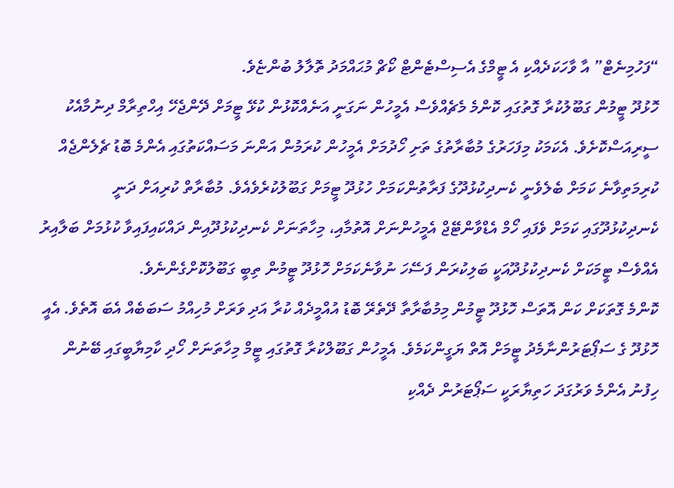“ފަހުމިނެޓް” އާ ވާހަކަދެއްކި އެ ޓީމްގެ އެސިސްޓެންޓް ކޯޗް މުޙައްމަދު ތޮލާލު ބުންޏެވެ.
ހޮޅުދޫ ޓީމުން ގަބޫލުކުރާ ގޮތުގައި ކޮންމެ މެޗެއްވެސް އެމީހުން ނަގަނީ އަނެއްކޮޅުން ކުޅޭ ޓީމަށް ދޭންޖެހޭ އިހްތިރާމް ދިނުމާއެކު ސީރިއަސްކޮށެވެ. އެކަމަކު މިފަހަރުގެ މުބާރާތުގެ ތަށި ހޯދުމަށް އެމީހުން ކުރަމުން އަންނަ މަސައްކަތުގައި އެންމެ ބޮޑު ޗެލެންޖެއް ކުރިމަތިވާނެ ކަމަށް ބެލެވެނީ ކެނދިކުޅުދޫގެ ފަރާތުންކަމަށް ހުޅުދޫ ޓީމަށް ގަބޫލުކުރެވެއެވެ. މުބާރާތް ކުރިއަށް ދަނީ ކެނދިކުޅުދޫގައި ކަމަށް ވެފައި ހޯމް އެޑްވާންޓޭޖް އެމީހުންނަށް އޮތުމާއި، މިހާތަނަށް ކެނދިކުޅުދޫއިން ދައްކައިފައިވާ ކުޅުމަށް ބަލާއިރު އެއްވެސް ޓީމަކަށް ކެނދިކުޅުދޫއަކީ ބަލިކުރަން ފަސޭހަ ނުވާނެކަމަށް ހޮޅުދޫ ޓީމުން ތިބީ ގަބޫލުކޮށްގެންނެވެ.
ކޮންމެ ގޮތަކަށް ކަން އޮތަސް ހޮޅުދޫ ޓީމުން މިމުބާރާތާ ދޭތެރޭ ބޮޑު އުއްމީދެއް ކުރާ އަދި ވަރަށް މުހިއްމު ސަބަބެއް އެބަ އޮތެވެ. އެއީ ހޮޅުދޫ ގެ ސަޕޯޓަރުންނާމެދު ޓީމަށް އޮތް ޔަގީންކަމެވެ. އެމީހުން ގަބޫލްކުރާ ގޮތުގައި ޓީމް މިހާތަނަށް ހޯދި ކާމިޔާބީގައި ބޭނުން ހިފުނު އެންމެ ވަރުގަދަ ހަތިޔާރަކީ ސަޕޯޓަރުން ދެއްކި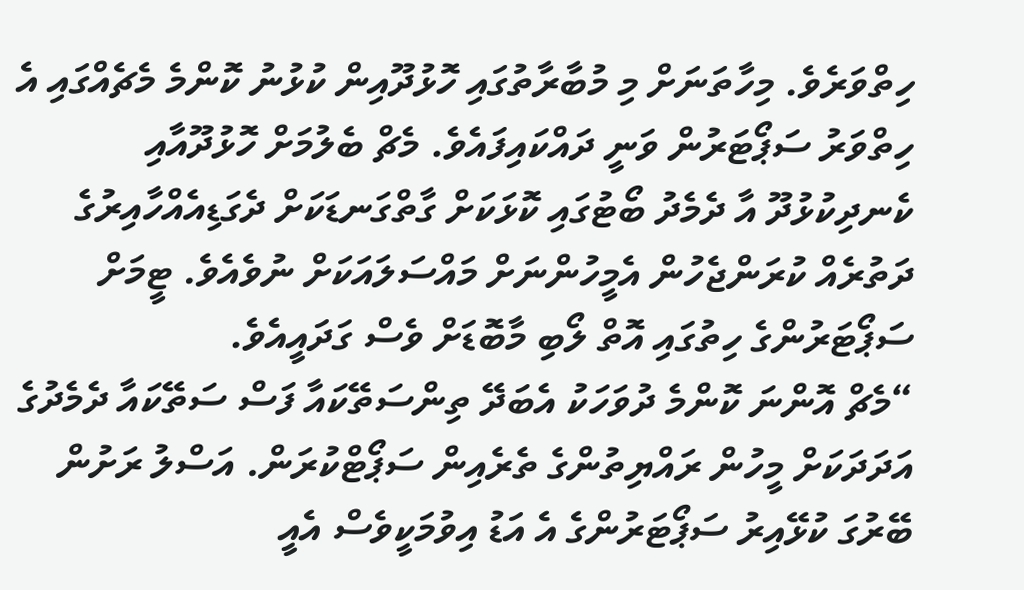ހިތްވަރެވެ. މިހާތަނަށް މި މުބާރާތުގައި ހޮޅުދޫއިން ކުޅުނު ކޮންމެ މެޗެއްގައި އެ ހިތްވަރު ސަޕޯޓަރުން ވަނީ ދައްކައިފައެވެ. މެޗް ބެލުމަށް ހޮޅުދޫއާއި ކެނދިކުޅުދޫ އާ ދެމެދު ބޯޓުގައި ކޮޅަކަށް ގާތްގަނޑަކަށް ދެގަޑިއެއްހާއިރުގެ ދަތުރެއް ކުރަންޖެހުން އެމީހުންނަށް މައްސަލައަކަށް ނުވެއެވެ. ޓީމަށް ސަޕޯޓަރުންގެ ހިތުގައި އޮތް ލޯބި މާބޮޑަށް ވެސް ގަދައީއެވެ.
“މެޗް އޮންނަ ކޮންމެ ދުވަހަކު އެބަދޭ ތިންސަތޭކައާ ފަސް ސަތޭކައާ ދެމެދުގެ އަދަދަކަށް މީހުން ރައްޔިތުންގެ ތެރެއިން ސަޕޯޓްކުރަން. އަސްލު ރަށުން ބޭރުގަ ކުޅޭއިރު ސަޕޯޓަރުންގެ އެ އަޑު އިވުމަކީވެސް އެއީ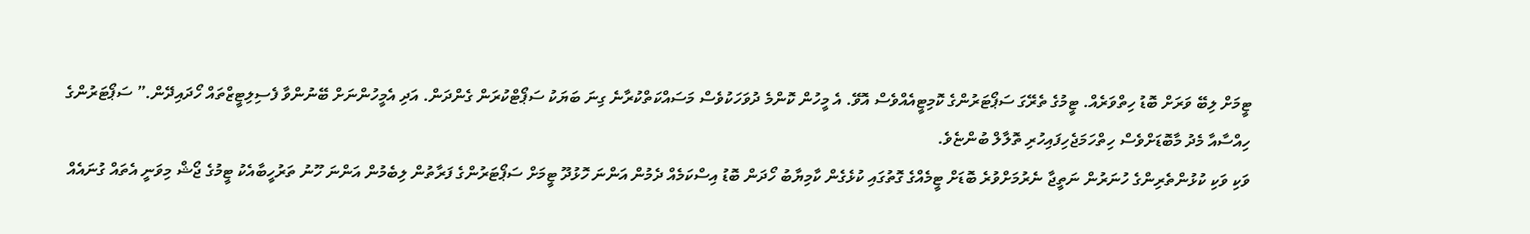ޓީމަށް ލިބޭ ވަރަށް ބޮޑު ހިތްވަރެއް. ޓީމުގެ ތެރޭގަ ސަޕޯޓަރުންގެ ކޮމިޓީއެއްވެސް އޮވޭ. އެ މީހުން ކޮންމެ ދުވަހަކުވެސް މަސައްކަތްކުރާނެ ގިނަ ބަޔަކު ސަޕޯޓްކުރަން ގެންދަން. އަދި އެމީހުންނަށް ބޭނުންވާ ފެސިލިޓީޒްތައް ހޯދައިދޭން.” ސަޕޯޓަރުންގެ ހިއްސާއާ މެދު މާބޮޑަށްވެސް ހިތްހަމަޖެހިފައިހުރި ތޮލާލް ބުންޏެވެ.
ވަކި ވަކި ކުޅުންތެރިންގެ ހުނަރުން ނަތީޖާ ނެރުމަށްވުރެ ބޮޑަށް ޓީމެއްގެ ގޮތުގައި ކުޅެގެން ކާމިޔާބު ހޯދަން ބޮޑު އިސްކަމެއް ދެމުން އަންނަ ހޮޅުދޫ ޓީމަށް ސަޕޯޓަރުންގެ ފަރާތުން ލިބެމުން އަންނަ ހޫނު ތަރުހީބާއެކު ޓީމުގެ ޖޯޝް މިވަނީ އެތައް ގުނައެއް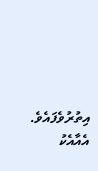އިތުރުވެފައެވެ. އެއާއެކު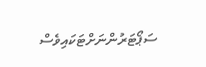ސަޕޯޓަރުންނަށްޓަކައިވެސް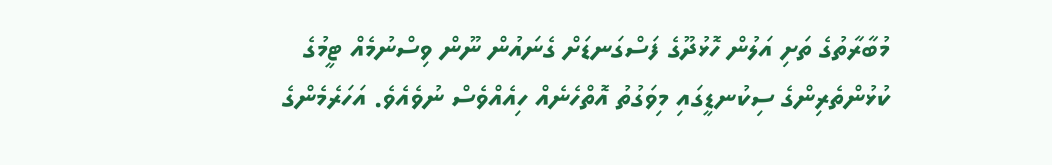މުބާރާތުގެ ތަށި އަލުން ހޮޅުދޫގެ ފަސްގަނޑަށް ގެނައުން ނޫން ވިސްނުމެއް ޓީމުގެ ކުޅުންތެރިންގެ ސިކުނޑީގައި މިވަގުތު އޮތްހެނެއް ހިއެއްވެސް ނުވެއެވެ. އަހަރެމެންގެ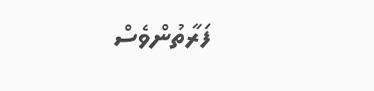ފަރާތުންވެސް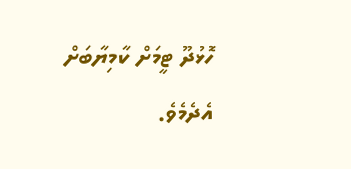ހޮޅުދޫ ޓީމަށް ކާމިޔާބަށް އެދެމެވެ.